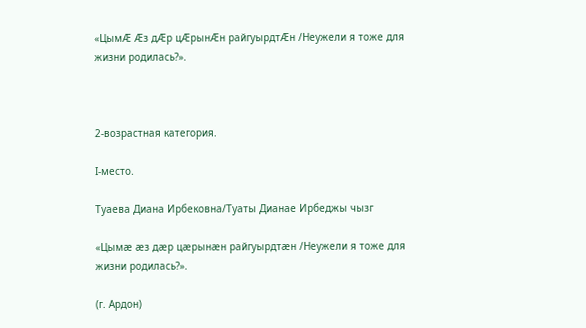«ЦымÆ Æз дÆр цÆрынÆн райгуырдтÆн /Неужели я тоже для жизни родилась?».



2-возрастная категория.

I-место.

Туаева Диана Ирбековна/Туаты Дианае Ирбеджы чызг

«Цымӕ ӕз дӕр цӕрынӕн райгуырдтӕн /Неужели я тоже для жизни родилась?».

(г. Ардон)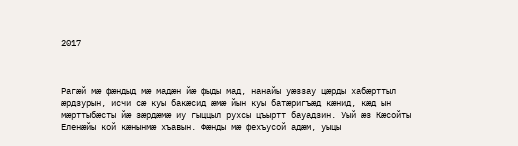2017



Рагӕй мӕ фӕндыд мӕ мадӕн йӕ фыды мад, нанайы уӕззау цӕрды хабӕрттыл ӕрдзурын, исчи сӕ куы бакӕсид ӕмӕ йын куы батӕригъӕд кӕнид, кӕд ын мӕрттыбӕсты йӕ зӕрдӕмӕ иу гыццыл рухсы цъыртт бауадзин. Уый ӕз Кӕсойты Еленӕйы кой кӕнынмӕ хъавын. Фӕнды мӕ фехъусой адӕм, уыцы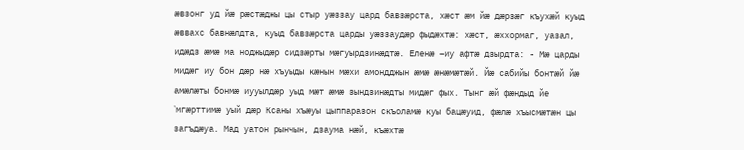ӕвзонг уд йӕ рӕстӕджы цы стыр уӕззау цард бавзӕрста, хӕст ӕм йӕ дӕрзӕг къухӕй куыд ӕввахс бавнӕлдта, куыд бавзӕрста царды уӕззаудӕр фыдӕхтӕ: хӕст, ӕххормаг, уазал, идӕдз ӕмӕ ма ноджыдӕр сидзӕрты мӕгуырдзинӕдтӕ. Еленӕ –иу афтӕ дзырдта: - Мӕ царды мидӕг иу бон дӕр нӕ хъуыды кӕнын мӕхи амондджын ӕмӕ ӕнӕмӕтӕй. Йӕ сабийы бонтӕй йӕ амӕлӕты бонмӕ иууылдӕр уыд мӕт ӕмӕ зындзинӕдты мидӕг фых. Тынг ӕй фӕндыд йе ᾽мгӕрттимӕ уый дӕр Ксаны хъӕуы цыппаразон скъоламӕ куы бацӕуид, фӕлӕ хъысмӕтӕн цы загъдӕуа. Мад уатон рынчын, дзаума нӕй, къӕхтӕ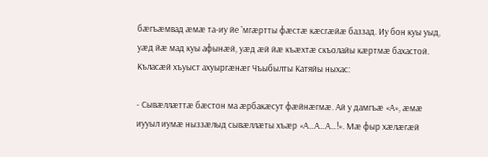бӕгъӕмвад ӕмӕ та-иу йе ᾽мгӕртты фӕстӕ кӕсгӕйӕ баззад. Иу бон куы уыд, уӕд йӕ мад куы афынӕй, уӕд ӕй йӕ къӕхтӕ скъолайы кӕртмӕ бахастой. Къласӕй хъуыст ахуыргӕнӕг Чъыбылты Катяйы ныхас:

- Сывӕллӕттӕ бӕстон ма ӕрбакӕсут фӕйнӕгмӕ. Ай у дамгъӕ «А», ӕмӕ иууыл иумӕ ныззӕлыд сывӕллӕты хъӕр «А…А…А…!». Мӕ фыр хӕлӕгӕй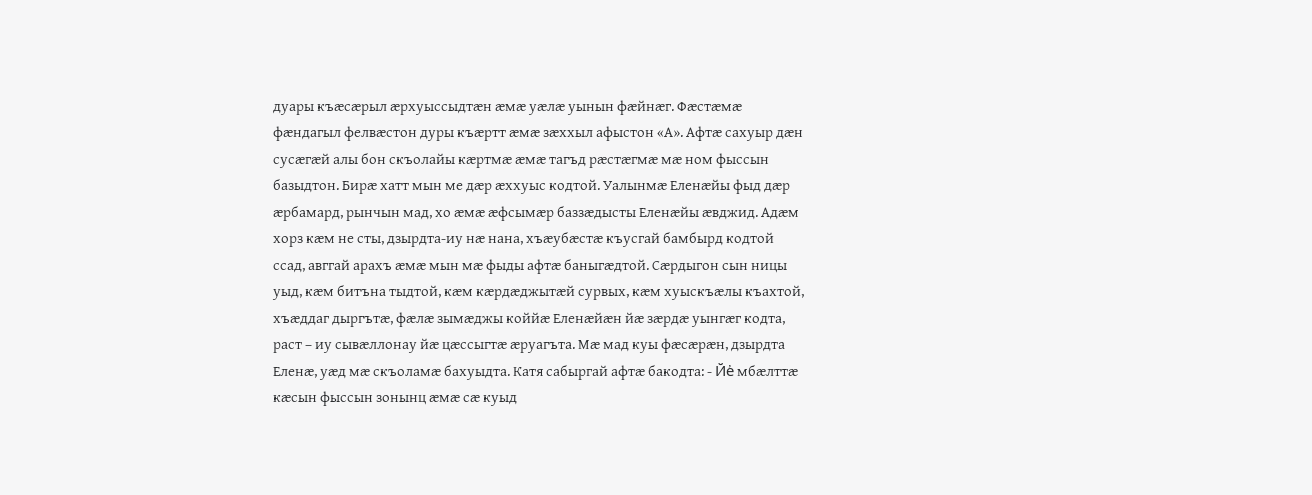дуары къӕсӕрыл ӕрхуыссыдтӕн ӕмӕ уӕлӕ уынын фӕйнӕг. Фӕстӕмӕ фӕндагыл фелвӕстон дуры къӕртт ӕмӕ зӕххыл афыстон «А». Афтӕ сахуыр дӕн сусӕгӕй алы бон скъолайы кӕртмӕ ӕмӕ тагъд рӕстӕгмӕ мӕ ном фыссын базыдтон. Бирӕ хатт мын ме дӕр ӕххуыс кодтой. Уалынмӕ Еленӕйы фыд дӕр ӕрбамард, рынчын мад, хо ӕмӕ ӕфсымӕр баззӕдысты Еленӕйы ӕвджид. Адӕм хорз кӕм не сты, дзырдта-иу нӕ нана, хъӕубӕстӕ къусгай бамбырд кодтой ссад, авггай арахъ ӕмӕ мын мӕ фыды афтӕ баныгӕдтой. Сӕрдыгон сын ницы уыд, кӕм битъна тыдтой, кӕм кӕрдӕджытӕй сурвых, кӕм хуыскъӕлы къахтой, хъӕддаг дыргътӕ, фӕлӕ зымӕджы коййӕ Еленӕйӕн йӕ зӕрдӕ уынгӕг кодта, раст – иу сывӕллонау йӕ цӕссыгтӕ ӕруагъта. Мӕ мад куы фӕсӕрӕн, дзырдта Еленӕ, уӕд мӕ скъоламӕ бахуыдта. Катя сабыргай афтӕ бакодта: - Йе҆ мбӕлттӕ кӕсын фыссын зонынц ӕмӕ сӕ куыд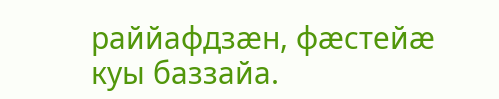раййафдзӕн, фӕстейӕ куы баззайа.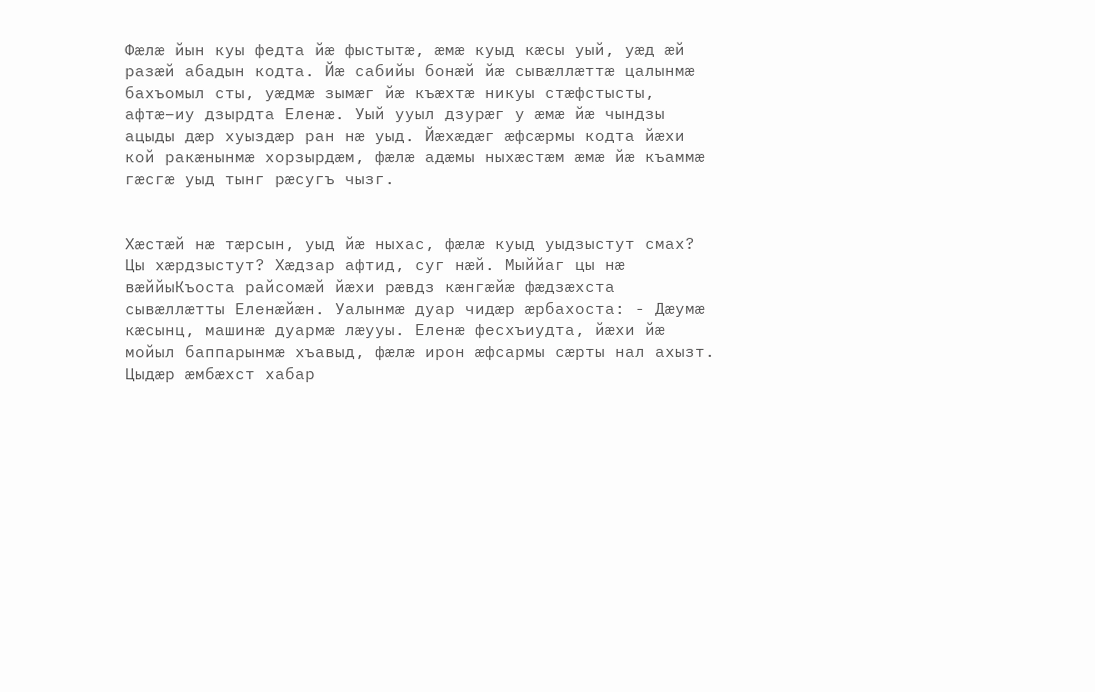Фӕлӕ йын куы федта йӕ фыстытӕ, ӕмӕ куыд кӕсы уый, уӕд ӕй разӕй абадын кодта. Йӕ сабийы бонӕй йӕ сывӕллӕттӕ цалынмӕ бахъомыл сты, уӕдмӕ зымӕг йӕ къӕхтӕ никуы стӕфстысты, афтӕ–иу дзырдта Еленӕ. Уый ууыл дзурӕг у ӕмӕ йӕ чындзы ацыды дӕр хуыздӕр ран нӕ уыд. Йӕхӕдӕг ӕфсӕрмы кодта йӕхи кой ракӕнынмӕ хорзырдӕм, фӕлӕ адӕмы ныхӕстӕм ӕмӕ йӕ къаммӕ гӕсгӕ уыд тынг рӕсугъ чызг.


Хӕстӕй нӕ тӕрсын, уыд йӕ ныхас, фӕлӕ куыд уыдзыстут смах? Цы хӕрдзыстут? Хӕдзар афтид, суг нӕй. Мыййаг цы нӕ вӕййыКъоста райсомӕй йӕхи рӕвдз кӕнгӕйӕ фӕдзӕхста сывӕллӕтты Еленӕйӕн. Уалынмӕ дуар чидӕр ӕрбахоста: - Дӕумӕ кӕсынц, машинӕ дуармӕ лӕууы. Еленӕ фесхъиудта, йӕхи йӕ мойыл баппарынмӕ хъавыд, фӕлӕ ирон ӕфсармы сӕрты нал ахызт. Цыдӕр ӕмбӕхст хабар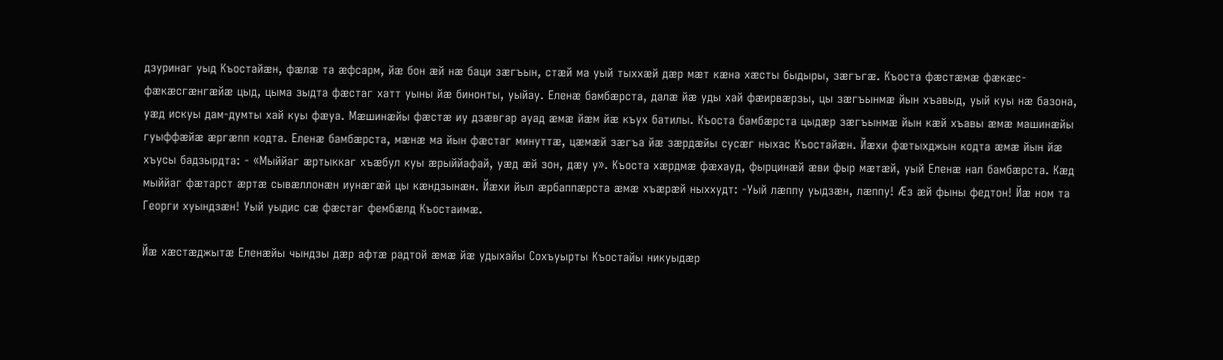дзуринаг уыд Къостайӕн, фӕлӕ та ӕфсарм, йӕ бон ӕй нӕ баци зӕгъын, стӕй ма уый тыххӕй дӕр мӕт кӕна хӕсты быдыры, зӕгъгӕ. Къоста фӕстӕмӕ фӕкӕс-фӕкӕсгӕнгӕйӕ цыд, цыма зыдта фӕстаг хатт уыны йӕ бинонты, уыйау. Еленӕ бамбӕрста, далӕ йӕ уды хай фӕирвӕрзы, цы зӕгъынмӕ йын хъавыд, уый куы нӕ базона, уӕд искуы дам-думты хай куы фӕуа. Мӕшинӕйы фӕстӕ иу дзӕвгар ауад ӕмӕ йӕм йӕ къух батилы. Къоста бамбӕрста цыдӕр зӕгъынмӕ йын кӕй хъавы ӕмӕ машинӕйы гуыффӕйӕ ӕргӕпп кодта. Еленӕ бамбӕрста, мӕнӕ ма йын фӕстаг минуттӕ, цӕмӕй зӕгъа йӕ зӕрдӕйы сусӕг ныхас Къостайӕн. Йӕхи фӕтыхджын кодта ӕмӕ йын йӕ хъусы бадзырдта: - «Мыййаг ӕртыккаг хъӕбул куы ӕрыййафай, уӕд ӕй зон, дӕу у». Къоста хӕрдмӕ фӕхауд, фырцинӕй ӕви фыр мӕтӕй, уый Еленӕ нал бамбӕрста. Кӕд мыййаг фӕтарст ӕртӕ сывӕллонӕн иунӕгӕй цы кӕндзынӕн. Йӕхи йыл ӕрбаппӕрста ӕмӕ хъӕрӕй ныххудт: -Уый лӕппу уыдзӕн, лӕппу! Æз ӕй фыны федтон! Йӕ ном та Георги хуындзӕн! Уый уыдис сӕ фӕстаг фембӕлд Къостаимӕ.

Йӕ хӕстӕджытӕ Еленӕйы чындзы дӕр афтӕ радтой ӕмӕ йӕ удыхайы Сохъуырты Къостайы никуыдӕр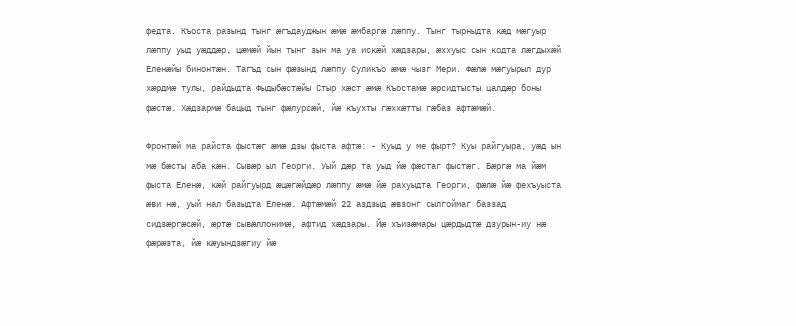федта. Къоста разынд тынг ӕгъдауджын ӕмӕ ӕмбаргӕ лӕппу. Тынг тырныдта кӕд мӕгуыр лӕппу уыд уӕддӕр, цӕмӕй йын тынг зын ма уа искӕй хӕдзары, ӕххуыс сын кодта лӕгдыхӕй Еленӕйы бинонтӕн. Тагъд сын фӕзынд лӕппу Суликъо ӕмӕ чызг Мери. Фӕлӕ мӕгуырыл дур хӕрдмӕ тулы, райдыдта Фыдыбӕстӕйы Стыр хӕст ӕмӕ Къостамӕ ӕрсидтысты цалдӕр боны фӕстӕ. Хӕдзармӕ бацыд тынг фӕлурсӕй, йӕ къухты гӕххӕтты гӕбаз афтӕмӕй.

Фронтӕй ма райста фыстӕг ӕмӕ дзы фыста афтӕ: - Куыд у ме фырт? Куы райгуыра, уӕд ын мӕ бӕсты аба кӕн. Сывӕр ыл Георги. Уый дӕр та уыд йӕ фӕстаг фыстӕг. Бӕргӕ ма йӕм фыста Еленӕ, кӕй райгуырд ӕцӕгӕйдӕр лӕппу ӕмӕ йӕ рахуыдта Георги, фӕлӕ йӕ фехъуыста ӕви нӕ, уый нал базыдта Еленӕ. Афтӕмӕй 22 аздзыд ӕвзонг сылгоймаг баззад сидзӕргӕсӕй, ӕртӕ сывӕллонимӕ, афтид хӕдзары. Йӕ хъизӕмары цӕрдыдтӕ дзурын-иу нӕ фӕрӕзта, йӕ кӕуындзӕгиу йӕ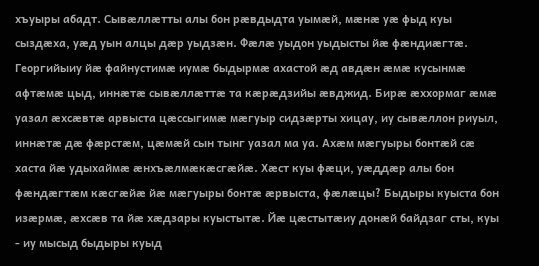хъуыры абадт. Сывӕллӕтты алы бон рӕвдыдта уымӕй, мӕнӕ уӕ фыд куы сыздӕха, уӕд уын алцы дӕр уыдзӕн. Фӕлӕ уыдон уыдысты йӕ фӕндиӕгтӕ. Георгийыиу йӕ файнустимӕ иумӕ быдырмӕ ахастой ӕд авдӕн ӕмӕ кусынмӕ афтӕмӕ цыд, иннӕтӕ сывӕллӕттӕ та кӕрӕдзийы ӕвджид. Бирӕ ӕххормаг ӕмӕ уазал ӕхсӕвтӕ арвыста цӕссыгимӕ мӕгуыр сидзӕрты хицау, иу сывӕллон риуыл, иннӕтӕ дӕ фӕрстӕм, цӕмӕй сын тынг уазал ма уа. Ахӕм мӕгуыры бонтӕй сӕ хаста йӕ удыхаймӕ ӕнхъӕлмӕкӕсгӕйӕ. Хӕст куы фӕци, уӕддӕр алы бон фӕндӕгтӕм кӕсгӕйӕ йӕ мӕгуыры бонтӕ ӕрвыста, фӕлӕцы? Быдыры куыста бон изӕрмӕ, ӕхсӕв та йӕ хӕдзары куыстытӕ. Йӕ цӕстытӕиу донӕй байдзаг сты, куы - иу мысыд быдыры куыд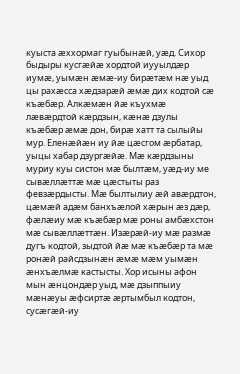куыста ӕххормаг гуыбынӕй, уӕд. Сихор быдыры кусгӕйӕ хордтой иууылдӕр иумӕ, уымӕн ӕмӕ-иу бирӕтӕм нӕ уыд цы рахӕсса хӕдзарӕй ӕмӕ дих кодтой сӕ къӕбӕр. Алкӕмӕн йӕ къухмӕ лӕвӕрдтой кӕрдзын, кӕнӕ дзулы къӕбӕр ӕмӕ дон, бирӕ хатт та сылыйы мур. Еленӕйӕн иу йӕ цӕсгом ӕрбатар, уыцы хабар дзургӕйӕ. Мӕ кӕрдзыны муриу куы систон мӕ былтӕм, уӕд-иу ме сывӕллӕттӕ мӕ цӕстыты раз февзӕрдысты. Мӕ былтылиу ӕй авӕрдтон, цӕмӕй адӕм банхъӕлой хӕрын ӕз дӕр, фӕлӕиу мӕ къӕбӕр мӕ роны амбӕхстон мӕ сывӕллӕттӕн. Изӕрӕй-иу мӕ размӕ дугъ кодтой, зыдтой йӕ мӕ къӕбӕр та мӕ ронӕй райсдзынӕн ӕмӕ мӕм уымӕн ӕнхъӕлмӕ кастысты. Хор исыны афон мын ӕнцондӕр уыд, мӕ дзыппыиу мӕнӕуы ӕфсиртӕ ӕртымбыл кодтон, сусӕгӕй-иу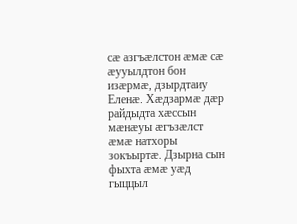сӕ азгъӕлстон ӕмӕ сӕ ӕууылдтон бон изӕрмӕ, дзырдтаиу Еленӕ. Хӕдзармӕ дӕр райдыдта хӕссын мӕнӕуы ӕгъзӕлст ӕмӕ натхоры зокъыртӕ. Дзырна сын фыхта ӕмӕ уӕд гыццыл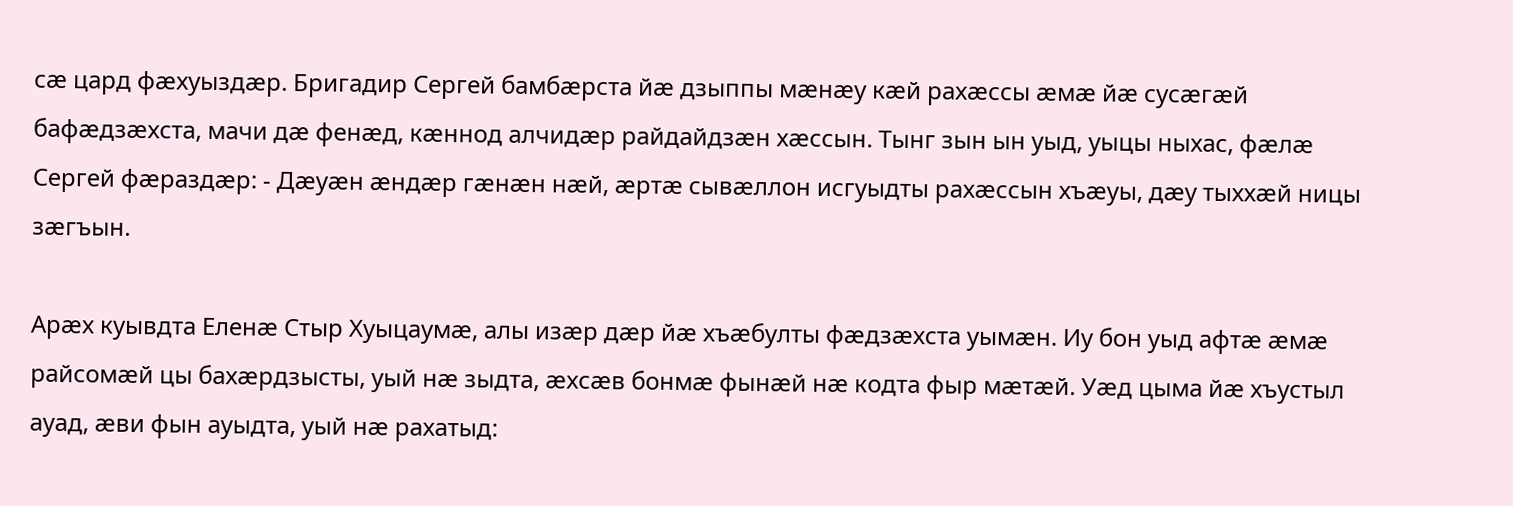сӕ цард фӕхуыздӕр. Бригадир Сергей бамбӕрста йӕ дзыппы мӕнӕу кӕй рахӕссы ӕмӕ йӕ сусӕгӕй бафӕдзӕхста, мачи дӕ фенӕд, кӕннод алчидӕр райдайдзӕн хӕссын. Тынг зын ын уыд, уыцы ныхас, фӕлӕ Сергей фӕраздӕр: - Дӕуӕн ӕндӕр гӕнӕн нӕй, ӕртӕ сывӕллон исгуыдты рахӕссын хъӕуы, дӕу тыххӕй ницы зӕгъын.

Арӕх куывдта Еленӕ Стыр Хуыцаумӕ, алы изӕр дӕр йӕ хъӕбулты фӕдзӕхста уымӕн. Иу бон уыд афтӕ ӕмӕ райсомӕй цы бахӕрдзысты, уый нӕ зыдта, ӕхсӕв бонмӕ фынӕй нӕ кодта фыр мӕтӕй. Уӕд цыма йӕ хъустыл ауад, ӕви фын ауыдта, уый нӕ рахатыд: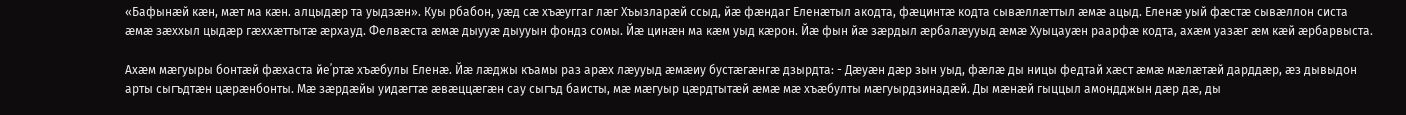«Бафынӕй кӕн, мӕт ма кӕн. алцыдӕр та уыдзӕн». Куы рбабон, уӕд сӕ хъӕуггаг лӕг Хъызларӕй ссыд, йӕ фӕндаг Еленӕтыл акодта, фӕцинтӕ кодта сывӕллӕттыл ӕмӕ ацыд. Еленӕ уый фӕстӕ сывӕллон систа ӕмӕ зӕххыл цыдӕр гӕххӕттытӕ ӕрхауд. Фелвӕста ӕмӕ дыууӕ дыууын фондз сомы. Йӕ цинӕн ма кӕм уыд кӕрон. Йӕ фын йӕ зӕрдыл ӕрбалӕууыд ӕмӕ Хуыцауӕн раарфӕ кодта, ахӕм уазӕг ӕм кӕй ӕрбарвыста.

Ахӕм мӕгуыры бонтӕй фӕхаста йе᾽ртӕ хъӕбулы Еленӕ. Йӕ лӕджы къамы раз арӕх лӕууыд ӕмӕиу бустӕгӕнгӕ дзырдта: - Дӕуӕн дӕр зын уыд, фӕлӕ ды ницы федтай хӕст ӕмӕ мӕлӕтӕй дарддӕр, ӕз дывыдон арты сыгъдтӕн цӕрӕнбонты. Мӕ зӕрдӕйы уидӕгтӕ ӕвӕццӕгӕн сау сыгъд баисты, мӕ мӕгуыр цӕрдтытӕй ӕмӕ мӕ хъӕбулты мӕгуырдзинадӕй. Ды мӕнӕй гыццыл амондджын дӕр дӕ, ды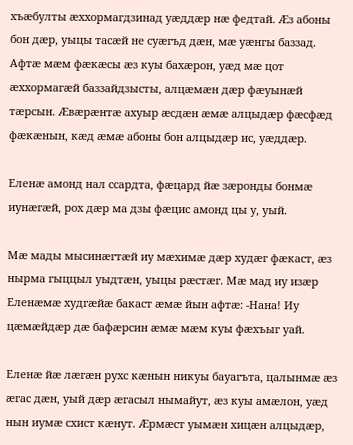хъӕбулты ӕххормагдзинад уӕддӕр нӕ федтай. Ӕз абоны бон дӕр, уыцы тасӕй не суӕгъд дӕн, мӕ уӕнгы баззад. Афтӕ мӕм фӕкӕсы ӕз куы бахӕрон, уӕд мӕ цот ӕххормагӕй баззайдзысты, алцӕмӕн дӕр фӕуынӕй тӕрсын. Ӕвӕрӕнтӕ ахуыр ӕсдӕн ӕмӕ алцыдӕр фӕсфӕд фӕкӕнын, кӕд ӕмӕ абоны бон алцыдӕр ис, уӕддӕр.

Еленӕ амонд нал ссардта, фӕцард йӕ зӕронды бонмӕ иунӕгӕй, рох дӕр ма дзы фӕцис амонд цы у, уый.

Мӕ мады мысинӕгтӕй иу мӕхимӕ дӕр худӕг фӕкаст, ӕз нырма гыццыл уыдтӕн, уыцы рӕстӕг. Мӕ мад иу изӕр Еленӕмӕ худгӕйӕ бакаст ӕмӕ йын афтӕ: -Нана! Иу цӕмӕйдӕр дӕ бафӕрсин ӕмӕ мӕм куы фӕхъыг уай.

Еленӕ йӕ лӕгӕн рухс кӕнын никуы бауагъта, цалынмӕ ӕз ӕгас дӕн, уый дӕр ӕгасыл нымайут, ӕз куы амӕлон, уӕд нын иумӕ схист кӕнут. Ӕрмӕст уымӕн хицӕн алцыдӕр,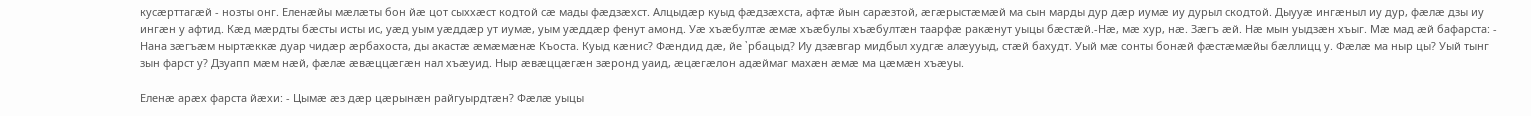кусӕрттагӕй - нозты онг. Еленӕйы мӕлӕты бон йӕ цот сыххӕст кодтой сӕ мады фӕдзӕхст. Алцыдӕр куыд фӕдзӕхста, афтӕ йын сарӕзтой, ӕгӕрыстӕмӕй ма сын марды дур дӕр иумӕ иу дурыл скодтой. Дыууӕ ингӕныл иу дур, фӕлӕ дзы иу ингӕн у афтид. Кӕд мӕрдты бӕсты исты ис, уӕд уым уӕддӕр ут иумӕ, уым уӕддӕр фенут амонд. Уӕ хъӕбултӕ ӕмӕ хъӕбулы хъӕбултӕн таарфӕ ракӕнут уыцы бӕстӕй.-Нӕ, мӕ хур, нӕ. Зӕгъ ӕй. Нӕ мын уыдзӕн хъыг. Мӕ мад ӕй бафарста: - Нана зӕгъӕм ныртӕккӕ дуар чидӕр ӕрбахоста, ды акастӕ ӕмӕмӕнӕ Къоста. Куыд кӕнис? Фӕндид дӕ, йе ᾽рбацыд? Иу дзӕвгар мидбыл худгӕ алӕууыд, стӕй бахудт. Уый мӕ сонты бонӕй фӕстӕмӕйы бӕллицц у. Фӕлӕ ма ныр цы? Уый тынг зын фарст у? Дзуапп мӕм нӕй, фӕлӕ ӕвӕццӕгӕн нал хъӕуид. Ныр ӕвӕццӕгӕн зӕронд уаид, ӕцӕгӕлон адӕймаг махӕн ӕмӕ ма цӕмӕн хъӕуы.

Еленӕ арӕх фарста йӕхи: - Цымӕ ӕз дӕр цӕрынӕн райгуырдтӕн? Фӕлӕ уыцы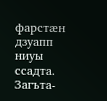фарстӕн дзуапп ниуы ссадта. Загъта-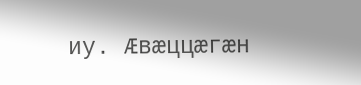иу. Ӕвӕццӕгӕн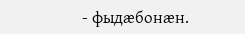- фыдӕбонӕн.